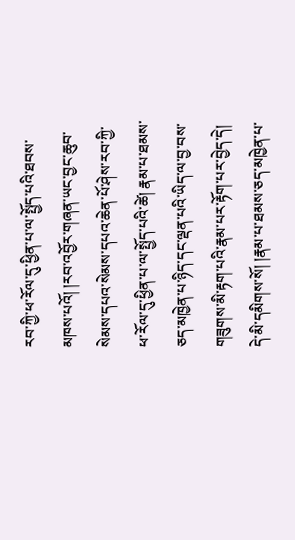རབ་ཀྱི་ཕ་རོལ་དུ་ཕྱིན་པ་ལ་སྤྱོད་པའི་ཐབས་མཁས་པའོ། །རབ་འབྱོར་གཞན་ཡང་བྱང་ཆུབ་སེམས་དཔའ་སེམས་དཔའ་ཆེན་པོ་ཤེས་རབ་ཀྱི་ཕ་རོལ་དུ་ཕྱིན་པ་ལ་སྤྱོད་པའི་ཚེ། རྣམ་པ་ཐམས་ཅད་མཁྱེན་པ་ཉིད་དང་ལྡན་པའི་ཡིད་ལ་བྱ་བས་གཟུགས་མི་རྟག་པའི་རྣམ་པར་རྟོག་པར་བྱེད་དེ། དེ་མི་དམིགས་སོ། །རྣམ་པ་ཐམས་ཅད་མཁྱེན་པ་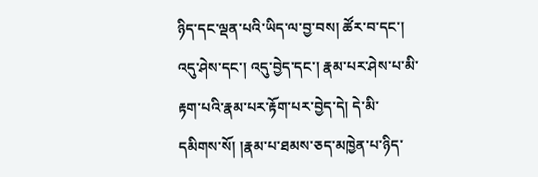ཉིད་དང་ལྡན་པའི་ཡིད་ལ་བྱ་བས། ཚོར་བ་དང་། འདུ་ཤེས་དང་། འདུ་བྱེད་དང་། རྣམ་པར་ཤེས་པ་མི་རྟག་པའི་རྣམ་པར་རྟོག་པར་བྱེད་དེ། དེ་མི་དམིགས་སོ། །རྣམ་པ་ཐམས་ཅད་མཁྱེན་པ་ཉིད་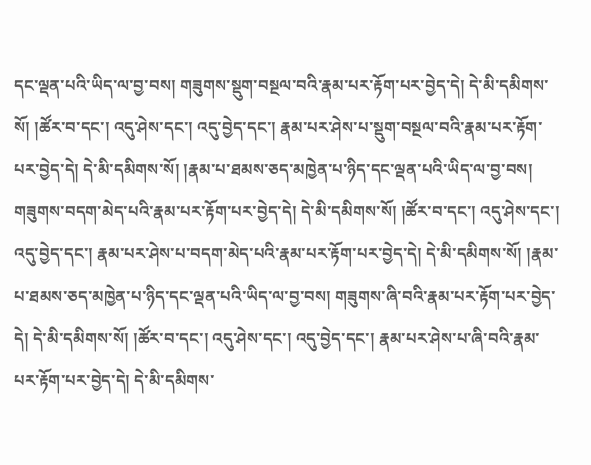དང་ལྡན་པའི་ཡིད་ལ་བྱ་བས། གཟུགས་སྡུག་བསྔལ་བའི་རྣམ་པར་རྟོག་པར་བྱེད་དེ། དེ་མི་དམིགས་སོ། །ཚོར་བ་དང་། འདུ་ཤེས་དང་། འདུ་བྱེད་དང་། རྣམ་པར་ཤེས་པ་སྡུག་བསྔལ་བའི་རྣམ་པར་རྟོག་པར་བྱེད་དེ། དེ་མི་དམིགས་སོ། །རྣམ་པ་ཐམས་ཅད་མཁྱེན་པ་ཉིད་དང་ལྡན་པའི་ཡིད་ལ་བྱ་བས། གཟུགས་བདག་མེད་པའི་རྣམ་པར་རྟོག་པར་བྱེད་དེ། དེ་མི་དམིགས་སོ། །ཚོར་བ་དང་། འདུ་ཤེས་དང་། འདུ་བྱེད་དང་། རྣམ་པར་ཤེས་པ་བདག་མེད་པའི་རྣམ་པར་རྟོག་པར་བྱེད་དེ། དེ་མི་དམིགས་སོ། །རྣམ་པ་ཐམས་ཅད་མཁྱེན་པ་ཉིད་དང་ལྡན་པའི་ཡིད་ལ་བྱ་བས། གཟུགས་ཞི་བའི་རྣམ་པར་རྟོག་པར་བྱེད་དེ། དེ་མི་དམིགས་སོ། །ཚོར་བ་དང་། འདུ་ཤེས་དང་། འདུ་བྱེད་དང་། རྣམ་པར་ཤེས་པ་ཞི་བའི་རྣམ་པར་རྟོག་པར་བྱེད་དེ། དེ་མི་དམིགས་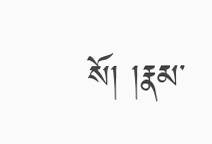སོ། །རྣམ་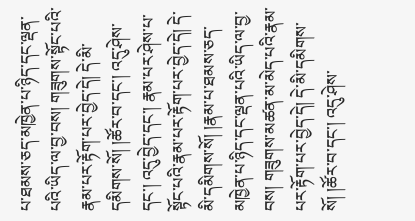པ་ཐམས་ཅད་མཁྱེན་པ་ཉིད་དང་ལྡན་པའི་ཡིད་ལ་བྱ་བས། གཟུགས་སྟོང་པའི་རྣམ་པར་རྟོག་པར་བྱེད་དེ། དེ་མི་དམིགས་སོ། །ཚོར་བ་དང་། འདུ་ཤེས་དང་། འདུ་བྱེད་དང་། རྣམ་པར་ཤེས་པ་སྟོང་པའི་རྣམ་པར་རྟོག་པར་བྱེད་དེ། དེ་མི་དམིགས་སོ། །རྣམ་པ་ཐམས་ཅད་མཁྱེན་པ་ཉིད་དང་ལྡན་པའི་ཡིད་ལ་བྱ་བས། གཟུགས་མཚན་མ་མེད་པའི་རྣམ་པར་རྟོག་པར་བྱེད་དེ། དེ་མི་དམིགས་སོ། །ཚོར་བ་དང་། འདུ་ཤེས་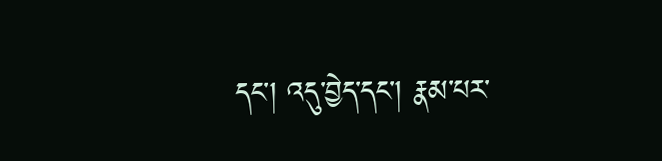དང་། འདུ་བྱེད་དང་། རྣམ་པར་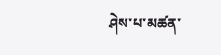ཤེས་པ་མཚན་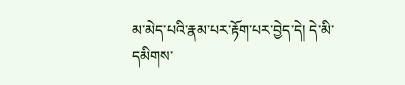མ་མེད་པའི་རྣམ་པར་རྟོག་པར་བྱེད་དེ། དེ་མི་དམིགས་